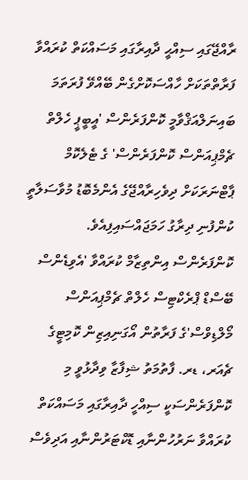ރާއްޖޭގައި ސިއްޙީ ދާއިރާގައި މަސައްކަތް ކުރައްވާ ފަރާތްތަކަށް ހާއްސަކޮށްގެން ބޭއްވޭ ފުރަތަމަ ބައިނަލްއަޤްވާމީ ކޮންފަރެންސް 'އީބީޕީ ހެލްތް ޗެމްޕިއަންސް ކޮންފަރެންސް' ގެ ޓެލެކޮމް ޕާޓްނަރަކަށް ދިވެހިރާއްޖޭގެ އެންމެބޮޑު މުވާސަލާތީ ކުންފުނި ދިރާގު ހަމަޖައްސައިފިއެވެ.
ކޮންފަރެންސް އިންތިޒާމް ކުރައްވާ 'އެވިޑެންސް ބޭސްޑް ޕްރެކްޓިސް ހެލްތް ޗެމްޕިއަންސް މޯލްޑިވްސް'ގެ ފަރާތުން އޯގަނިއިޒިން ކޮމިޓީގެ ޗެއަރ، ޑރ. ފާތުމަތު ޝިފާޒާ ވިދާޅުވީ މި ކޮންފަރެންސަކީ ސިއްހީ ދާއިރާގައި މަސައްކަތް ކުރައްވާ ނަރުހުންނާއި ޑޮކްޓަރުންނާއި އަދިވެސް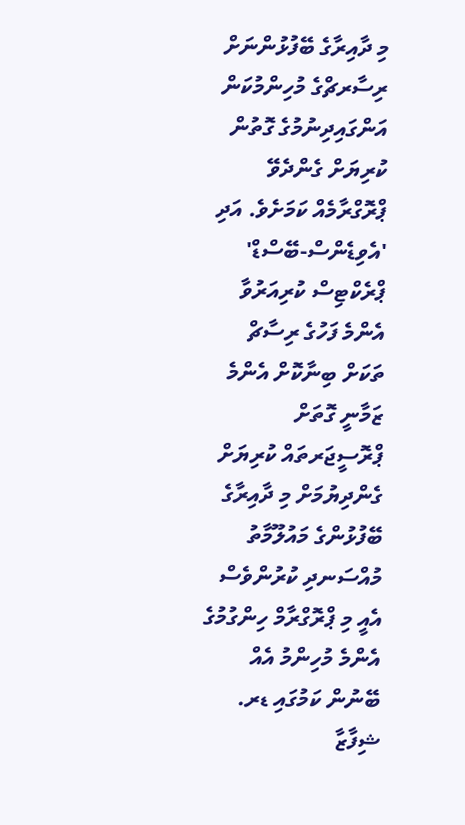މި ދާއިރާގެ ބޭފުޅުންނަށް ރިސާރޗްގެ މުހިންމުކަން އަންގައިދިނުމުގެ ގޮތުން ކުރިޔަށް ގެންދެވޭ ޕްރޮގްރާމެއް ކަމަށެވެ. އަދި 'އެވިޑެންސް-ބޭސްޑް' ޕްރެކްޓިސް ކުރިއަރުވާ އެންމެ ފަހުގެ ރިސާޗް ތަކަށް ބިނާކޮށް އެންމެ ޒަމާނީ ގޮތަށް ޕްރޮސީޖަރތައް ކުރިޔަށް ގެންދިޔުމަށް މި ދާއިރާގެ ބޭފުޅުންގެ މައުލޫމާތު މުއްސަނދި ކުރުންވެސް އެއީ މި ޕްރޮގްރާމް ހިންގުމުގެ އެންމެ މުހިންމު އެއް ބޭނުން ކަމުގައި ޑރ. ޝިފާޒާ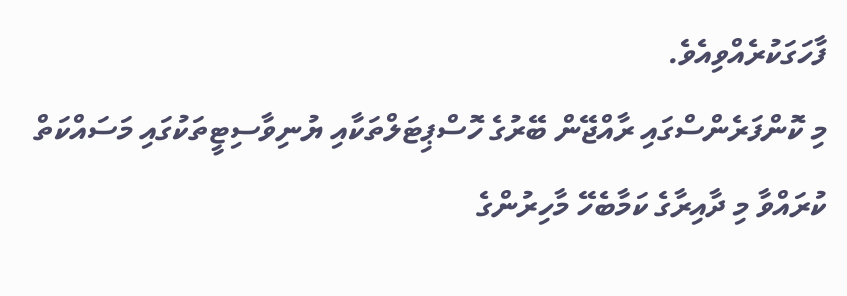ފާހަގަކުރެއްވިއެވެ.
މި ކޮންފަރެންސްގައި ރާއްޖޭން ބޭރުގެ ހޮސްޕިޓަލްތަކާއި ޔުނިވާސިޓީތަކުގައި މަސައްކަތް ކުރައްވާ މި ދާއިރާގެ ކަމާބެހޭ މާހިރުންގެ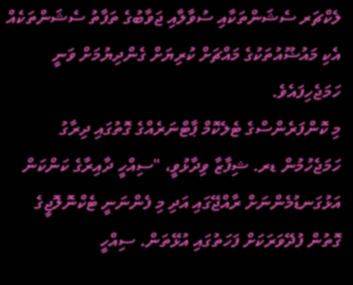ލެކްޗަރ ސެޝަންތަކާއި ސުވާލާއި ޖަވާބުގެ ތަފާތު ސެޝަންތަކެއް އެކި މައުޟޫއުތަކުގެ މައްޗަށް ކުރިޔަށް ގެންދިޔުމަށް ވަނީ ހަމަޖެހިފައެވެ.
މި ކޮންފަރެންސްގެ ޓެލެކޮމް ޕާޓްނަރެއްގެ ގޮތުގައި ދިރާގު ހަމަޖެހުމުން ޑރ. ޝިފާޒާ ވިދާޅުވީ، "ސިއްހީ ދާއިރާގެ ކަންކަން އަޅުގަނޑުމެންނަށް ރާއްޖޭގައި އަދި މި ފެންނަނީ ޓެކްނޮލޮޖީގެ ގޮތުން ފުދޭވަރަކަށް ފަހަތުގައި އުޅޭތަން. ސިއްހީ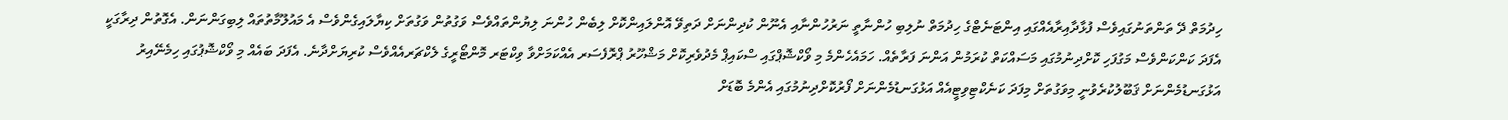ހިދުމަތް ދޭ ތަންތަނުގައިވެސް ފުޅާދާއިރާއެއްގައި އިންޓަނެޓްގެ ހިދުމަތް ނުލިބި ހުންނާތީ ނަރުހުންނާއި އެނޫން ކުދިންނަށް ދަތިވޭ އޮންލައިންކޮށް ލިބެން ހުންނަ ލިޔުންތައްވެސް ވަގުތުން ވަގުތަށް ކިޔާލައިގެންވެސް އެ މައުލޫމާތުތައް ލިބިގަންނަން. އެގޮތުން ދިރާގަކީ އެފަދަ ކަންކަންވެސް މަގުފަހި ކޮށްދިނުމުގައި މަސައްކަތް ކުރަމުން އަންނަ ފަރާތެއް. ހަމައެހެންމެ މި ވޯކްޝޮޕްގައި ސްކައިޕް މެދުވެރިކޮށް މަޝްހޫރު ޕްރޮފެސަރ އެއްކަމަށްވާ ވިކްޓަރ މޮންޓޯރީގެ ލެކްޗަރއެއްވެސް ކުރިޔަށްދާނެ. އެފަދަ ބައެއް މި ވޯކްޝޮޕުގައި ހިމެނޭއިރު އަޅުގަނޑުމެންނަށް ޤަބޫލުކުރެވުނީ މިވަގުތަށް މިފަދަ ކަނެކްޓިވިޓީއެއް އަޅުގަނޑުމެންނަށް ފޯރުކޮށްދިނުމުގައި އެންމެ ބޮޑަށް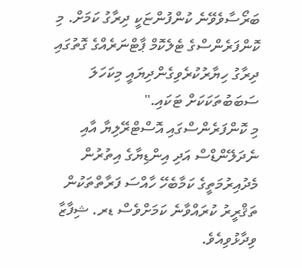ބަރޯސާވެވޭނެ ކުންފުންޏަކީ ދިރާގު ކަމަށް. މި ކޮންފަރެންސްގެ ޓެލެކޮމް ޕާޓްނަރެއްގެ ގޮތުގައި ދިރާގު ހިޔާރުކުރެވިގެންދިޔައީ މިކަހަލަ ސަބަބުތަކަކަށް ޓަކައި."
މި ކޮންފަރެންސްގައި އޮސްޓްރޭލިޔާ އާއި ނެދަލޭންޑްސް އަދި އިންޑިޔާގެ އިތުރުން މެދުއިރުމަތީގެ ކަމާބެހޭ ހާއްސަ ފަރާތްތަކުން ތަޤްރީރު ކުރައްވާނެ ކަމަށްވެސް ޑރ. ޝިފާޒާ ވިދާޅުވިއެވެ.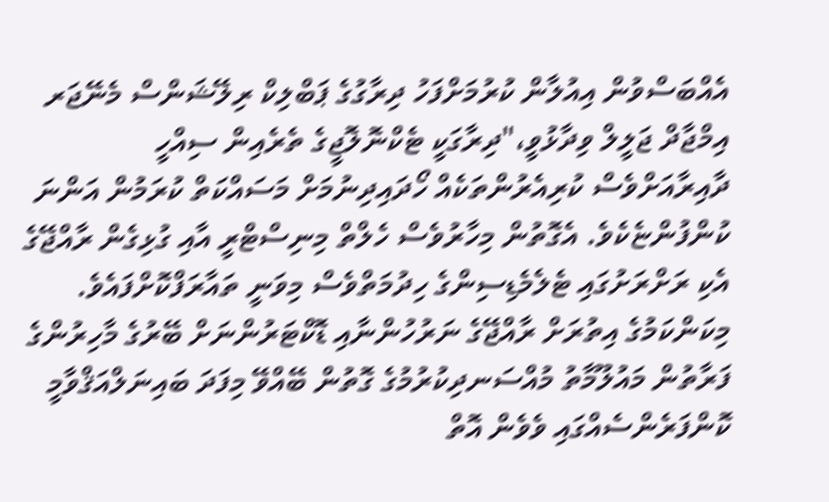އެއްބަސްވުން އިއުލާން ކުރުމަށްފަހު ދިރާގުގެ ޕަބްލިކް ރިލޭޝަންސް މެނޭޖަރ އިމްޖާދް ޖަލީލް ވިދާޅުވީ،"ދިރާގަކީ ޓެކްނޮލޮޖީގެ ތެރެއިން ސިއްހީ ދާއިރާއަށްވެސް ކުރިއެރުންތަކެއް ހޯދައިދިނުމަށް މަސައްކަތް ކުރަމުން އަންނަ ކުންފުންޏެކެވެ. އެގޮތުން މިހާރުވެސް ހެލްތް މިނިސްޓްރީ އާއި ގުޅިގެން ރާއްޖޭގެ އެކި ރަށްރަށުގައި ޓެލެމެޑިސިންގެ ހިދުމަތްވެސް މިވަނީ ތައާރަފްކޮށްފައެވެ. މިކަންކަމުގެ އިތުރަށް ރާއްޖޭގެ ނަރުހުންނާއި ޑޮކްޓަރުންނަށް ބޭރުގެ މާހިރުންގެ ފަރާތުން މައުލޫމާތު މުއްސަނދިކުރުމުގެ ގޮތުން ބޭއްވޭ މިފަދަ ބައިނަލްއަޤްވާމީ ކޮންފަރެންސެއްގައި ވެވެން އޮތް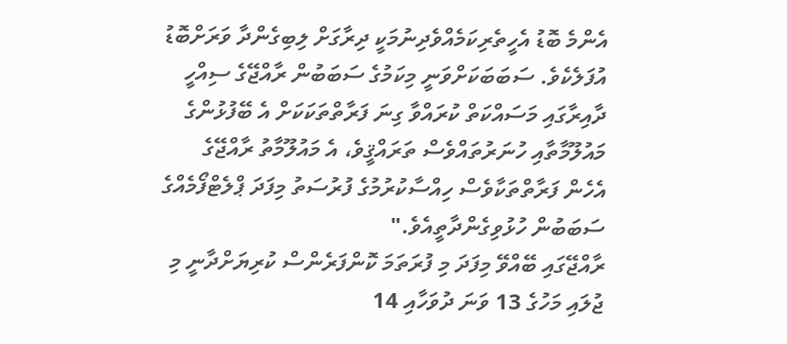އެންމެ ބޮޑު އެހީތެރިކަމެއްވެދިނުމަކީ ދިރާގަށް ލިބިގެންދާ ވަރަށްބޮޑު އުފަލެކެވެ. ސަބަބަކަށްވަނީ މިކަމުގެ ސަބަބުން ރާއްޖޭގެ ސިއްހީ ދާއިރާގައި މަސައްކަތް ކުރައްވާ ގިނަ ފަރާތްތަކަކަށް އެ ބޭފުޅުންގެ މައުލޫމާތާއި ހުނަރުތައްވެސް ތަރައްޤީވެ، އެ މައުލޫމާތު ރާއްޖޭގެ އެހެން ފަރާތްތަކާވެސް ހިއްސާކުރުމުގެ ފުރުސަތު މިފަދަ ޕްލެޓްފޯމެއްގެ ސަބަބުން ހުޅުވިގެންދާތީއެވެ."
ރާއްޖޭގައި ބޭއްވޭ މިފަދަ މި ފުރަތަމަ ކޮންފަރެންސް ކުރިޔަށްދާނީ މި ޖުލައި މަހުގެ 13 ވަނަ ދުވަހާއި 14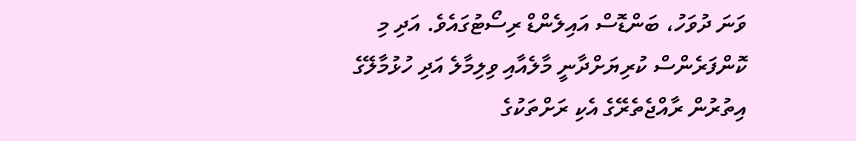ވަނަ ދުވަހު، ބަންޑޮސް އައިލެންޑް ރިސޯޓުގައެވެ. އަދި މި ކޮންފަރެންސް ކުރިޔަށްދާނީ މާލެއާއި ވިލިމާލެ އަދި ހުޅުމާލޭގެ އިތުރުން ރާއްޖެތެރޭގެ އެކި ރަށްތަކުގެ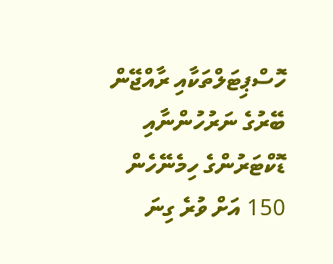ހޮސްޕިޓަލްތަކާއި ރާއްޖޭން ބޭރުގެ ނަރުހުންނާއި ޑޮކްޓަރުންގެ ހިމެނޭހެން 150 އަށް ވުރެ ގިނަ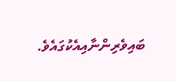ބައިވެރިންނާއިއެކުގައެވެ.